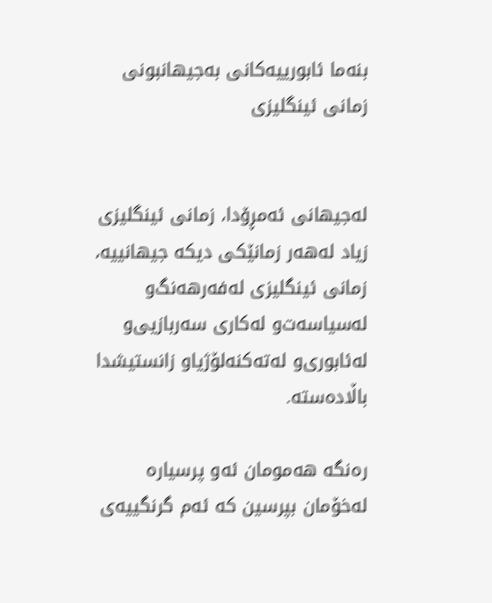بنه‌ما ئابورییه‌كانى به‌جیهانبونى زمانى ئینگلیزى


له‌جیهانى ئه‌مڕۆدا، زمانى ئینگلیزى زیاد له‌هه‌ر زمانێكى دیكه‌ جیهانییه‌، زمانى ئینگلیزى له‌فه‌رهه‌نگ‌و له‌سیاسه‌ت‌و له‌كارى سه‌ربازیى‌و له‌ئابورى‌و له‌ته‌كنه‌لۆژیاو زانستیشدا باڵاده‌سته‌.

ره‌نگه‌ هه‌مومان ئه‌و پرسیاره‌ له‌خۆمان بپرسین كه‌ ئه‌م گرنگییه‌ى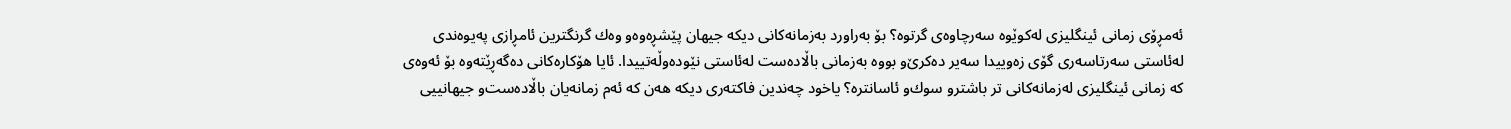ئه‌مڕۆى زمانى ئینگلیزى له‌كوێوه‌ سه‌رچاوه‌ى گرتوه‌؟ بۆ به‌راورد به‌زمانه‌كانى دیكه‌ جیهان پێشڕه‌وه‌و وه‌ك گرنگترین ئامڕازى په‌یوه‌ندى له‌ئاستى سه‌رتاسه‌رى گۆى زه‌وییدا سه‌یر ده‌كرێ‌و بووه‌ به‌زمانى باڵاده‌ست له‌ئاستى نێوده‌وڵه‌تییدا. ئایا هۆكاره‌كانى ده‌گه‌ڕێته‌وه‌ بۆ ئه‌وه‌ى كه‌ زمانى ئینگلیزى له‌زمانه‌كانى تر باشتر‌و سوك‌و ئاسانتره‌؟ یاخود چه‌ندین فاكته‌رى دیكه‌ هه‌ن كه‌ ئه‌م زمانه‌یان باڵاده‌ست‌و جیهانییى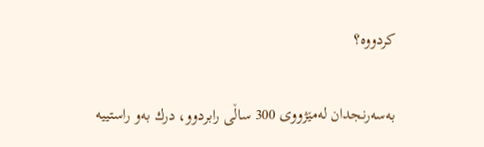كردووه‌؟

به‌سه‌رنجدان له‌مێژووى 300 ساڵى رابردوو، درك به‌و راستییه‌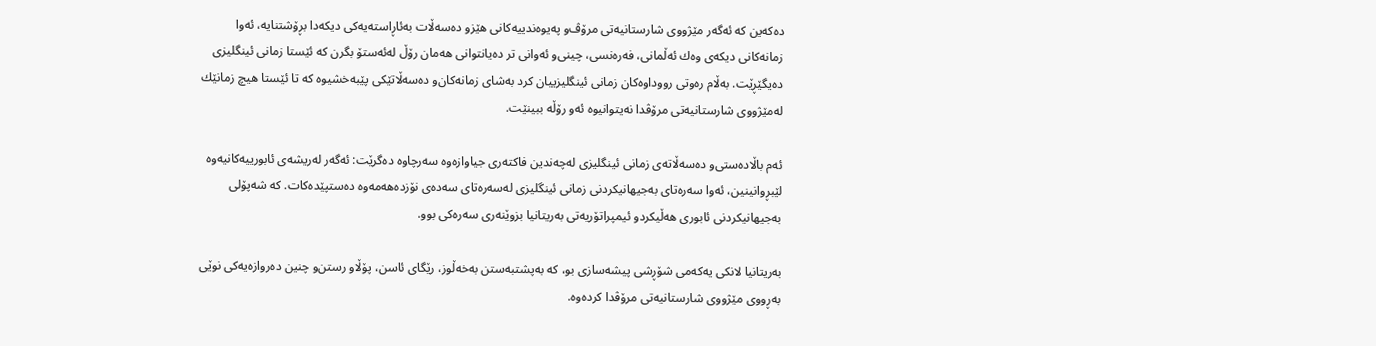ده‌كه‌ین كه‌ ئه‌گه‌ر مێژووى شارستانیه‌تى مرۆڤ‌و په‌یوه‌ندییه‌كانى هێزو ده‌سه‌ڵات به‌ئاڕاسته‌یه‌كى دیكه‌دا بڕۆشتنایه‌، ئه‌وا زمانه‌كانى دیكه‌ى وه‌ك ئه‌ڵمانى، فه‌ره‌نسى، چینى‌و ئه‌وانى تر ده‌یانتوانى هه‌مان رۆڵ له‌ئه‌ستۆ بگرن كه‌ ئێستا زمانى ئینگلیزى ده‌یگێڕێت. به‌ڵام ره‌وتى رووداوه‌كان زمانى ئینگلیزییان كرد به‌شاى زمانه‌كان‌و ده‌سه‌ڵاتێكى پێبه‌خشیوه‌ كه‌ تا ئێستا هیچ زمانێك له‌مێژووى شارستانیه‌تى مرۆڤدا نه‌یتوانیوه‌ ئه‌و رۆڵه‌ ببینێت.

ئه‌م باڵاده‌ستى‌و ده‌سه‌ڵاته‌ى زمانى ئینگلیزى له‌چه‌ندین فاكته‌رى جیاوازه‌وه‌ سه‌رچاوه‌ ده‌گرێت: ئه‌گه‌ر له‌ریشه‌ى ئابورییه‌كانیه‌وه‌ لێبڕوانینین، ئه‌وا سه‌ره‌تاى به‌جیهانیكردنى زمانى ئینگلیزى له‌سه‌ره‌تاى سه‌ده‌ى نۆزده‌هه‌مه‌وه‌ ده‌ستپێده‌كات. كه‌ شه‌پۆلى به‌جیهانیكردنى ئابورى هه‌ڵیكردو ئیمپراتۆریه‌تى به‌ریتانیا بزوێنه‌رى سه‌ره‌كى بوو.

به‌ریتانیا لانكى یه‌كه‌مى شۆڕشى پیشه‌سازى بو، كه‌ به‌پشتبه‌ستن به‌خه‌ڵوز، رێگاى ئاسن، پۆڵا‌و رستن‌و چنین ده‌روازه‌یه‌كى نوێى به‌ڕووى مێژووى شارستانیه‌تى مرۆڤدا كرده‌وه‌.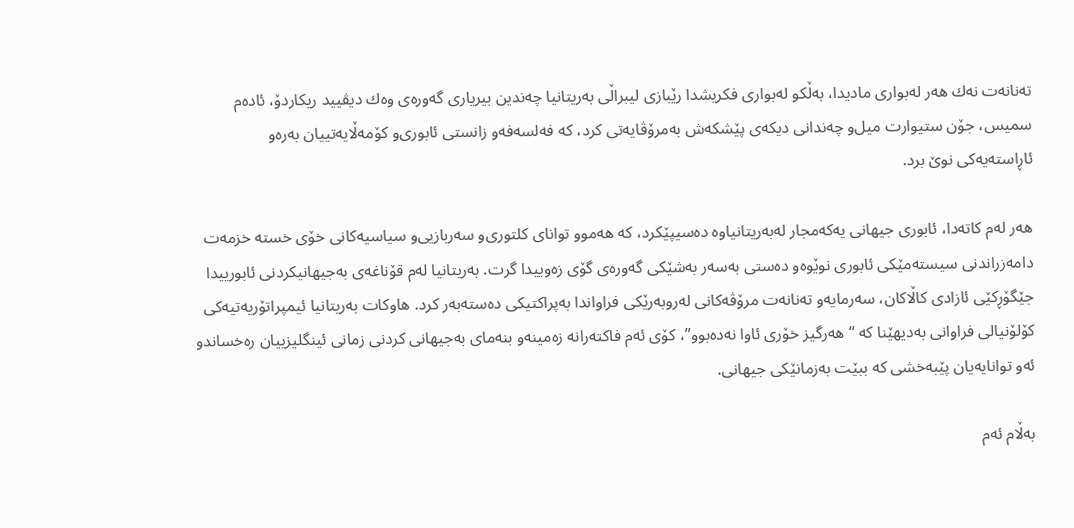ته‌نانه‌ت نه‌ك هه‌ر له‌بوارى مادیدا، به‌ڵكو له‌بوارى فكریشدا رێبازى لیبراڵى به‌ریتانیا چه‌ندین بیریارى گه‌وره‌ى وه‌ك دیڤیید ریكاردۆ، ئاده‌م سمیس، جۆن ستیوارت میل‌و چه‌ندانى دیكه‌ى پێشكه‌ش به‌مرۆڤایه‌تى كرد، كه‌ فه‌لسه‌فه‌و زانستى ئابورى‌و كۆمه‌ڵایه‌تییان به‌ره‌و ئاڕاسته‌یه‌كى نوێ برد.

هه‌ر له‌م كاته‌دا، ئابورى جیهانى یه‌كه‌مجار له‌به‌ریتانیاوه‌ ده‌سیپێكرد، كه‌ هه‌موو تواناى كلتورى‌و سه‌ربازیى‌و سیاسیه‌كانى خۆى خسته‌ خزمه‌ت دامه‌زراندنى سیسته‌مێكى ئابورى نوێوه‌‌و ده‌ستى به‌سه‌ر به‌شێكى گه‌وره‌ى گۆى زه‌وییدا گرت. به‌ریتانیا له‌م قۆناغه‌ى به‌جیهانیكردنى ئابورییدا جێگۆڕكێى ئازادى كاڵاكان، سه‌رمایه‌و ته‌نانه‌ت مرۆڤه‌كانى له‌روبه‌رێكى فراواندا به‌پراكتیكى ده‌سته‌به‌ر كرد. هاوكات به‌ریتانیا ئیمپراتۆریه‌تیه‌كى كۆلۆنیالى فراوانى به‌دیهێنا كه‌ “هه‌رگیز خۆرى ئاوا نه‌ده‌بوو”، كۆى ئه‌م فاكته‌رانه‌ زه‌مینه‌و بنه‌ماى به‌جیهانى كردنى زمانى ئینگلیزییان ره‌خساندو ئه‌و توانایه‌یان پێبه‌خشى كه‌ ببێت به‌زمانێكى جیهانى.

به‌ڵام ئه‌م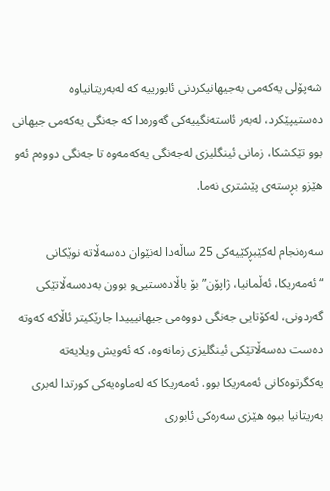شه‌پۆلى یه‌كه‌مى به‌جیهانیكردنى ئابورییه‌ كه‌ له‌به‌ریتانیاوه‌ ده‌ستیپێكرد، له‌به‌ر ئاسته‌نگییه‌كى گه‌وره‌دا كه‌ جه‌نگى یه‌كه‌مى جیهانى بوو تێكشكا، زمانى ئینگلیزى له‌جه‌نگى یه‌كه‌مه‌وه‌ تا جه‌نگى دووه‌م ئه‌و هێزو بڕسته‌ى پێشترى نه‌ما.

سه‌ره‌نجام له‌كێبڕكێیه‌كى 25 ساڵه‌دا له‌نێوان ده‌سه‌ڵاته‌ نوێكانى “ئه‌مه‌ریكا، ئه‌ڵمانیا، ژاپۆن” بۆ باڵاده‌ستیى‌و بوون به‌ده‌سه‌ڵاتێكى گه‌ردونى، له‌كۆتایى جه‌نگى دووه‌مى جیهانیییدا جارێكیتر ئاڵاكه‌ كه‌وته‌ ده‌ست ده‌سه‌ڵاتێكى ئینگلیزى زمانه‌وه‌، كه‌ ئه‌ویش ویلایه‌ته‌ یه‌كگرتوه‌كانى ئه‌مه‌ریكا بوو. ئه‌مه‌ریكا كه‌ له‌ماوه‌یه‌كى كورتدا له‌برى به‌ریتانیا ببوه‌ هێزى سه‌ره‌كى ئابورى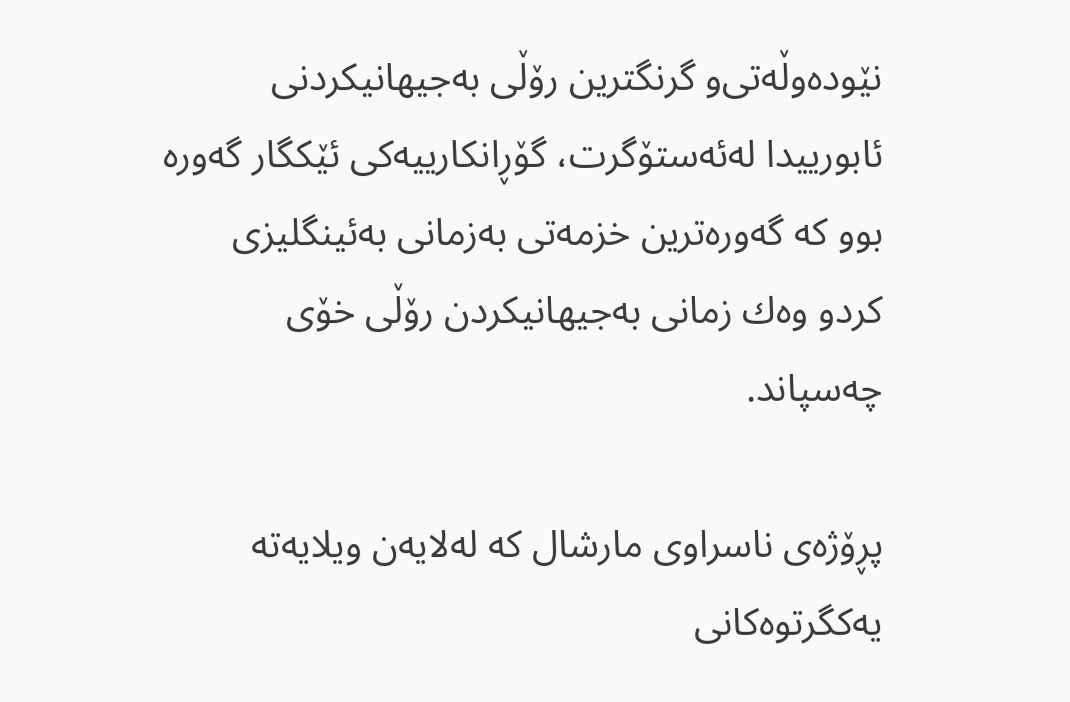نێوده‌وڵه‌تى‌و گرنگترین رۆڵى به‌جیهانیكردنى ئابورییدا له‌ئه‌ستۆگرت، گۆڕانكارییه‌كى ئێكگار گه‌وره‌ بوو كه‌ گه‌وره‌ترین خزمه‌تى به‌زمانى به‌ئینگلیزى كردو وه‌ك زمانى به‌جیهانیكردن رۆڵى خۆى چه‌سپاند.

پڕۆژه‌ى ناسراوى مارشال كه‌ له‌لایه‌ن ویلایه‌ته‌ یه‌كگرتوه‌كانى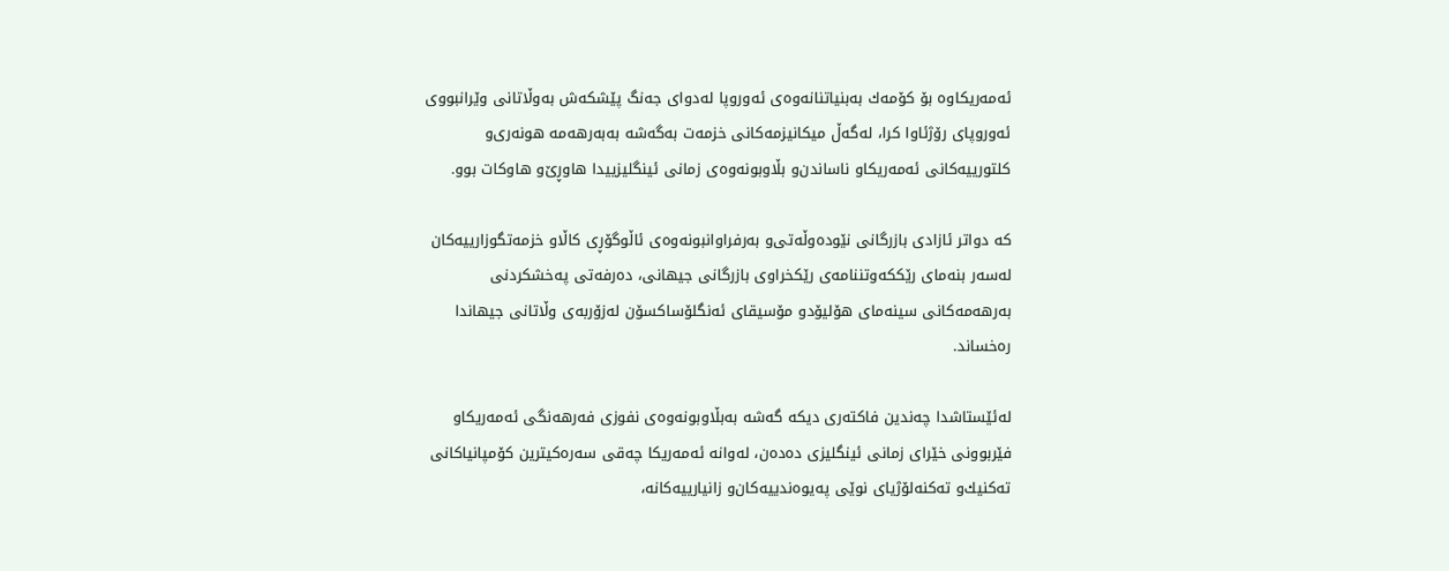ئه‌مه‌ریكاوه‌ بۆ كۆمه‌ك به‌بنیاتنانه‌وه‌ى ئه‌وروپا له‌دواى جه‌نگ پێشكه‌ش به‌وڵاتانى وێرانبووى ئه‌وروپاى رۆژئاوا كرا، له‌گه‌ڵ میكانیزمه‌كانى خزمه‌ت به‌گه‌شه‌ به‌به‌رهه‌مه‌ هونه‌رى‌و كلتورییه‌كانى ئه‌مه‌ریكاو ناساندن‌و بڵاوبونه‌وه‌ى زمانى ئینگلیزییدا هاوڕێ‌و هاوكات بوو.

كه‌ دواتر ئازادى بازرگانى نێوده‌وڵه‌تى‌و به‌رفراوانبونه‌وه‌ى ئاڵوگۆڕى كاڵا‌و خزمه‌تگوزارییه‌كان له‌سه‌ر بنه‌ماى رێككه‌وتننامه‌ى رێكخراوى بازرگانى جیهانى، ده‌رفه‌تى په‌خشكردنى به‌رهه‌مه‌كانى سینه‌ماى هۆلیۆدو مۆسیقاى ئه‌نگلۆساكسۆن له‌زۆربه‌ى وڵاتانى جیهاندا ره‌خساند.

له‌ئێستاشدا چه‌ندین فاكته‌رى دیكه‌ گه‌شه‌ به‌بڵاوبونه‌وه‌ى نفوزى فه‌رهه‌نگى ئه‌مه‌ریكاو فێربوونى خێراى زمانى ئینگلیزى ده‌ده‌ن، له‌وانه‌ ئه‌مه‌ریكا چه‌قى سه‌ره‌كیترین كۆمپانیاكانى ته‌كنیك‌و ته‌كنه‌لۆژیاى نوێى په‌یوه‌ندییه‌كان‌و زانیارییه‌كانه‌،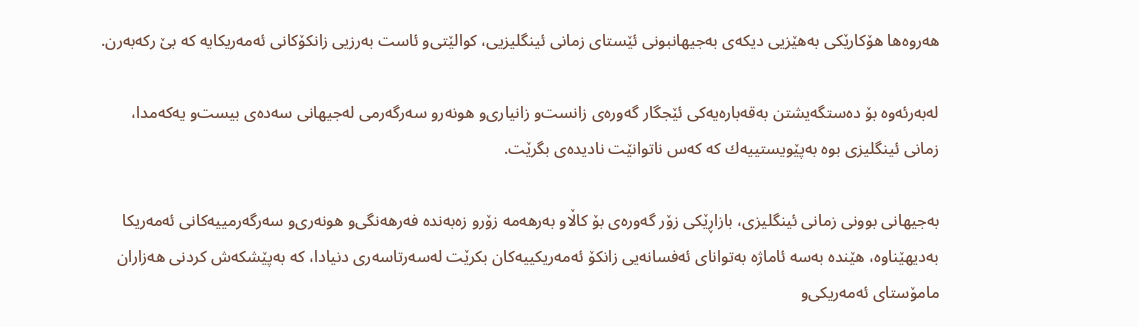هه‌روه‌ها هۆكارێكى به‌هێزیى دیكه‌ى به‌جیهانبونى ئێستاى زمانى ئینگلیزیى، كوالێتى‌و ئاست به‌رزیى زانكۆكانى ئه‌مه‌ریكایه‌ كه‌ بێ ركه‌به‌رن.

له‌به‌رئه‌وه‌ بۆ ده‌ستگه‌یشتن به‌قه‌باره‌یه‌كى ئێجگار گه‌وره‌ى زانست‌و زانیارى‌و هونه‌ر‌و سه‌رگه‌رمى له‌جیهانى سه‌ده‌ى بیست‌و یه‌كه‌مدا، زمانى ئینگلیزى بوه‌ به‌پێویستییه‌ك كه‌ كه‌س ناتوانێت نادیده‌ى بگرێت.

به‌جیهانى بوونى زمانى ئینگلیزى، بازاڕێكى زۆر گه‌وره‌ى بۆ كاڵاو به‌رهه‌مه‌ زۆرو زه‌به‌نده‌ فه‌رهه‌نگى‌و هونه‌رى‌و سه‌رگه‌رمییه‌كانى ئه‌مه‌ریكا به‌دیهێناوه‌، هێنده‌ به‌سه‌ ئاماژه‌ به‌تواناى ئه‌فسانه‌یى زانكۆ ئه‌مه‌ریكییه‌كان بكرێت له‌سه‌رتاسه‌رى دنیادا، كه‌ به‌پێشكه‌ش كردنى هه‌زاران مامۆستاى ئه‌مه‌ریكى‌و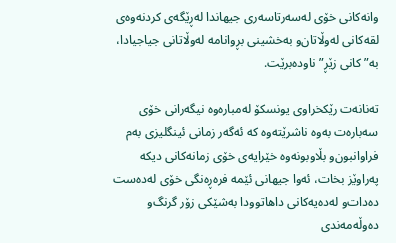وانه‌كانى خۆى له‌سه‌رتاسه‌رى جیهاندا له‌ڕێگه‌ى كردنه‌وه‌ى لقه‌كانى له‌وڵاتان‌و به‌خشینى بڕوانامه‌ له‌وڵاتانى جیاجیادا، به‌”كانى زێڕ” ناوده‌برێت.

ته‌نانه‌ت رێكخراوى یونسكۆ له‌مباره‌وه‌ نیگه‌رانى خۆى سه‌باره‌ت به‌وه‌ ناشرێته‌وه‌ كه‌ ئه‌گه‌ر زمانى ئینگلیزى به‌م فراوانبون‌و بڵاوبونه‌وه‌ خێرایه‌ى خۆى زمانه‌كانى دیكه‌ په‌راوێز بخات، ئه‌وا جیهانى ئێمه‌ فره‌ڕه‌نگى خۆى له‌ده‌ست ده‌دات‌و له‌ده‌یه‌كانى داهاتوودا به‌شێكى زۆر گرنگ‌و ده‌وڵه‌مه‌ندى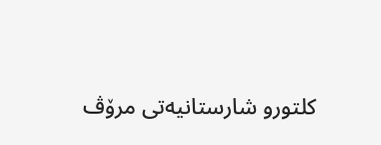كلتورو شارستانیه‌تى مرۆڤ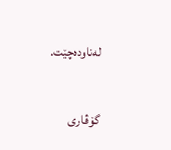له‌ناوده‌چێت.

گۆڤاری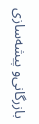بازرگانی‌و پیشەسازی